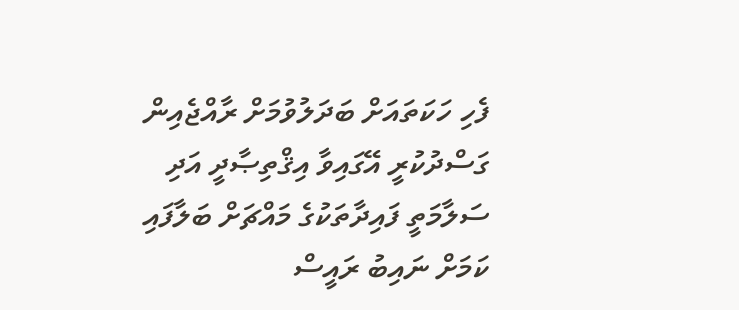ފެހި ހަކަތައަށް ބަދަލުވުމަށް ރާއްޖެއިން ގަސްދުކުރީ އޭގައިވާ އިޤްތިޞާދީ އަދި ސަލާމަތީ ފައިދާތަކުގެ މައްޗަށް ބަލާފައި ކަމަށް ނައިބު ރައީސް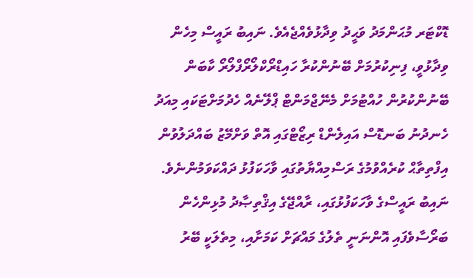ޑޮކްޓަރ މުޙަންމަދު ވަޙީދު ވިދާޅުވެއްޖެއެވެ. ނައިބު ރައީސް މިހެން ވިދާޅުވީ، ފިނިކުރުމަށް ބޭނުންކުރާ ހައިޑްރޯކްލޯރޯފްލޯރޯ ކާބަން ބޭނުންކުރުން ހުއްޓުމަށް މެނޭޖްމަންޓް ޕްލޭނެއް ހެދުމަށްޓަކައި މިއަދު ހެނދުނު ބަނޑޮސް އައިލެންޑް ރިޒޯޓްގައި އޮތް ވަށްމޭޒު ބައްދަލުވުން އިފްތިތާޙް ކުރެއްވުމުގެ ރަސްމިއްޔާތުގައި ވާހަކަފުޅު ދައްކަވަމުންނެވެ.
ނައިބު ރައީސްގެ ވާހަކަފުޅުގައި، ރާއްޖޭގެ އިޤްތިޞާދު މުޅިންހެން ބަރޯސާވެފައި އޮންނަނީ ތެލުގެ މައްޗަށް ކަމަށާއި، މިތެލަކީ ބޭރު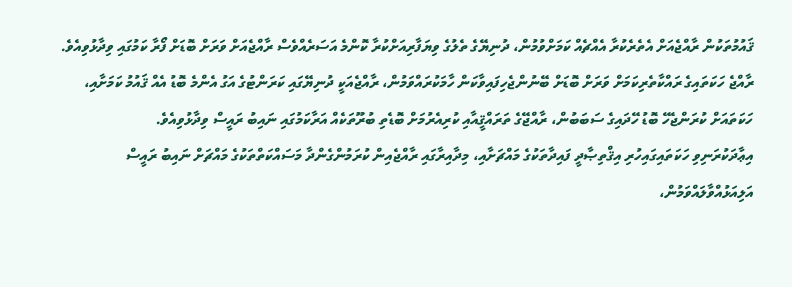ޤައުމުތަކުން ރާއްޖެއަށް އެތެރެކުރާ އެއްޗެއް ކަމަށްވުމުން، ދުނިޔޭގެ ތެލުގެ ވިޔަފާރިއަށްކުރާ ކޮންމެ އަސަރެއްވެސް ރާއްޖެއަށް ވަރަށް ބޮޑަށް ފޯރާ ކަމުގައި ވިދާޅުވިއެވެ. ރާއްޖެ ހަކަތައިގެ ރައްކާތެރިކަމަށް ވަރަށް ބޮޑަށް ބޭނުންޖެހިފައިވާކަން ހާމަކުރައްވަމުން، ރާއްޖެއަކީ ދުނިޔޭގައި ކަރަންޓުގެ އަގު އެންމެ ބޮޑު އެއް ޤައުމު ކަމަށާއި، ހަކަތައަށް ކުރަންޖެހޭ ބޮޑު ހޭދައިގެ ސަބަބުން، ރާއްޖޭގެ ތަރައްޤީއާއި ކުރިއެރުމަށް ބޮޑެތި ބުރޫތަކެއް އަރާކަމުގައި ނައިބު ރައީސް ވިދާޅުވިއެވެ.
އިޢާދަކުރަނިވި ހަކަތައިގައިހުރި އިޤްތިޞާދީ ފައިދާތަކުގެ މައްޗަށާއި، މިދާއިރާގައި ރާއްޖެއިން ކުރަމުންގެންދާ މަސައްކަތްތަކުގެ މައްޗަށް ނައިބު ރައީސް އަލިއަޅުއްވާލައްވަމުން،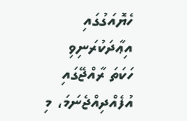ހެޔޮއަގުގައި އިޢާދަކުރަނިވި ހަކަތަ ރާއްޖޭގައި އުފެއްދިއްޖެނަމަ، މި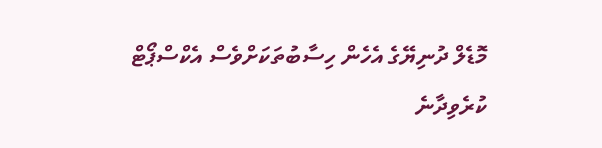މޮޑެލް ދުނިޔޭގެ އެހެން ހިސާބުތަކަށްވެސް އެކްސްޕޯޓް ކުރެވިދާނެ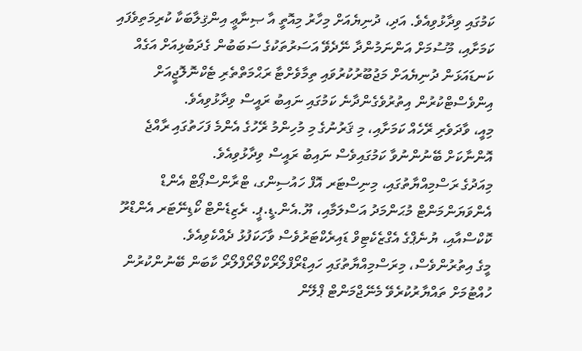ކަމުގައި ވިދާޅުވިއެވެ. އަދި، ދުނިޔެއަށް މިހާރު މިއޮތީ އާ ޞިނާޢީ އިންޤިލާބަކާ ކުރިމަތިވެފައި ކަމަށާއި، މޫސުމަށް އަންނަމުންދާ ނޭދެވޭ އަސަރުތަކުގެ ސަބަބުން ގެދަބުޅިއަށް އަގެއް ކަނޑައަޅަން ދުނިޔެއަށް މަޖުބޫރުކުރުވައި ތިމާވެށްޓާ ރަޙްމަތްތެރި ޓެކްނޮލޮޖީއަށް އިންވެސްޓްކުރުން އިތުރުވެގެންދާނެ ކަމުގައި ނައިބު ރައީސް ވިދާޅުވިއެވެ.
މިއީ، ވާދަވެރި ރޭހެއް ކަމަށާއި، މި ޤަރުނުގެ މި މުހިންމު ރޭހުގެ އެންމެ ފަހަތުގައި ރާއްޖެ އޮންނާކަށް ބޭނުންނުވާ ކަމުގައިވެސް ނައިބު ރައީސް ވިދާޅުވިއެވެ.
މިއަދުގެ ރަސްމިއްޔާތުގައި، މިނިސްޓަރ އޮފް ހައުސިންގ، ޓްރާންސްޕޯޓް އެންޑް އެންވަޔަންމަންޓް މުޙަންމަދު އަސްލަމާއި، ޔޫ.އެން.ޑީ.ޕީ. ރެޒިޑެންޓް ކޯޑިނޭޓަރ އެންޑްރޫ ކޮކްސްއާއި، ޔުނެޕްގެ އެގްޒެކެޓިވް ޑައިރެކްޓަރުވެސް ވާހަކަފުޅު ދެއްކެވިއެވެ.
މީގެ އިތުރުންވެސް، މިރަސްމިއްޔާތުގައި ހައިޑްރޯފްލޯރޯކްލޯރޯފްލޯރޯ ކާބަން ބޭނުންކުރުން ހުއްޓުމަށް ތައްޔާރުކުރެވޭ މެނޭޖްމަންޓް ޕްލޭން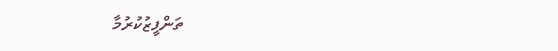ތަންފީޒުކުރުމާ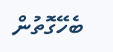ބެހޭގޮތުން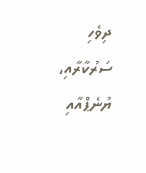ދިވެހި ސަރުކާރާއި، ޔުނެޕްއާއި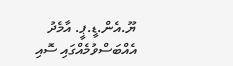ޔޫ.އެން.ޑީ.ޕީ. އާމެދު އެއްބަސްވުމެއްގައި ސޮއި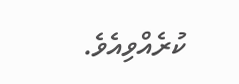ކުރެއްވިއެވެ.